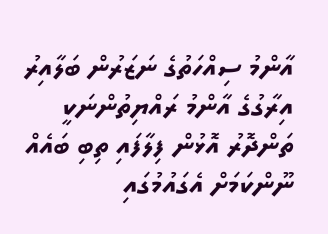އާންމު ސިއްހަތުގެ ނަޒަރުން ބަލާއިރު އިރާގުގެ އާންމު ރައްޔިތުންނަކީ ތަންދޮރު އޮޅުން ފިލާފައި ތިބި ބައެއް ނޫންކަމަށް އެގައުމުގައި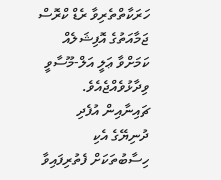ހަރަކާތްތެރިވާ ރެޑް ކްރޮސް ޖަމާއަތުގެ އޮފިޝަލެއް ކަމަށްވާ ޢަލީ އަލް-މޫސާވީ ވިދާޅުވެއްޖެއެވެ.
ޗައިނާއިން އުފެދި ދުނިޔޭގެ އެކި ހިސާބުތަކަށް ފެތުރިފައިވާ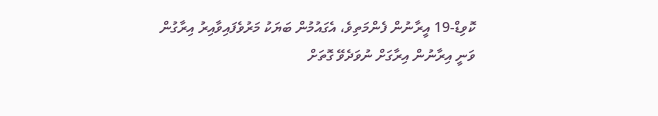ކޮވިޑް-19 އީރާނުން ފެންމަތިވެ، އެގައުމުން ބަޔަކު މަރުވެފައިވާއިރު އިރާގުން ވަނީ އިރާނުން އިރާގަށް ނުވަދެވޭ ގޮތަށް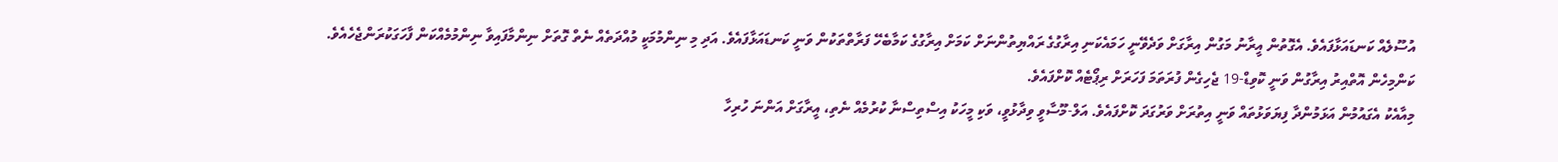އުސޫލެއް ކަނޑައަޅާފައެވެ. އެގޮތުން އީރާނު މަގުން އިރާގަށް ވަދެވޭނީ ހަމައެކަނި އިރާގުގެ ރައްޔިތުންނަށް ކަމަށް އިރާގުގެ ކަމާބެހޭ ފަރާތްތަކުން ވަނީ ކަނޑައަޅާފައެވެ. އަދި މި ނިންމުމަކީ މުއްދަތެއް ނެތް ގޮތަށް ނިންމާފައިވާ ނިންމުމެއްކަން ފާހަގަކުރަންޖެހެއެވެ.
ކަންމިހެން އޮތްއިރު އިރާގުން ވަނީ ކޮވިޑް-19 ޖެހިގެން ފުރަތަމަ ފަހަރަށް ރިޕޯޓެއް ކޮށްފައެވެ.
މިއާއެކު އެގައުމުން އަޅަމުންދާ ފިޔަވަޅުތައް ވަނީ އިތުރަށް ވަރުގަދަ ކޮށްފައެވެ. އަލް-މޫސާވީ ވިދާޅުވީ، ވަކި މީހަކު އިސްތިސްނާ ކުރުމެއް ނެތި، އީރާގަށް އަންނަ ހުރިހާ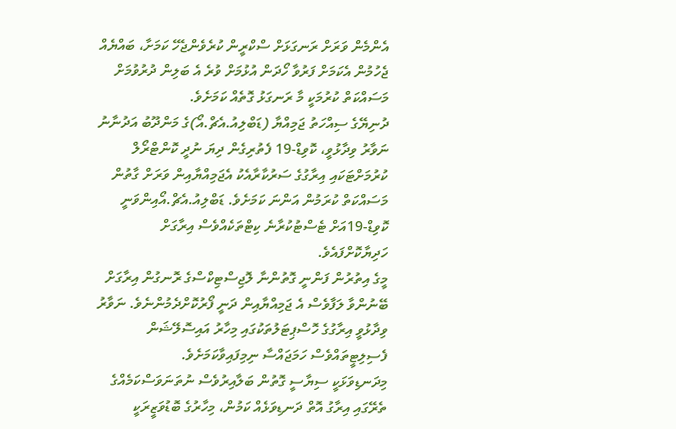އެންމެން ވަރަށް ރަނގަޅަށް ސްކްރީން ކުރެވެންޖެހޭ ކަމަށާ، ބައްޔެއް ޖެހުމުން އެކަމަށް ފަރުވާ ހޯދަން އުޅުމަށް ވުރެ އެ ބަލިން ދުރުވުމަށް މަސައްކަތް ކުރުމަކީ މާ ރަނގަޅު ގޮތެއް ކަމަށެވެ.
ދުނިޔޭގެ ސިއްހަތު ޖަމިއްޔާ (ޑަބްލިއު.އެޗް.އޯ)ގެ މަންދޫބު އަދުނާނު ނަވާރު ވިދާޅުވީ، ކޮވިޑް-19 ފެތުރިގެން ދިޔަ ނުދީ ކޮންޓްރޯލް ކުރުމަށްޓަކައި އިރާގުގެ ސަރުކާރާއެކު އެޖަމިއްޔާއިން ވަރަށް ގާތުން މަސައްކަތް ކުރަމުން އަންނަ ކަމަށެވެ. ޑަބްލިއު.އެޗް.އޯއިންވަނީ ކޮވިޑް-19އަށް ޓެސްޓުކުރާނެ ކިޓްތަކެއްވެސް އިރާގަށް ހަދިޔާކޮށްފައެވެ.
މީގެ އިތުރުން ފަންނީ ގޮތުންނާ ލޮޖިސްޓިކްސްގެ ރޮނގުން އިރާގަށް ބޭނުންވާ ލަފާވެސް އެ ޖަމިއްޔާއިން ދަނީ ފޯރުކޮށްދެމުންނެވެ. ނަވާރު ވިދާޅުވީ އިރާގުގެ ހޮސްޕިޓަލުތަކުގައި މިހާރު އައިސޮލޭޝަން ފެސިލިޓީތައްވެސް ހަމަޖައްސާ ނިމިފައިވާކަމަށެވެ.
މިދަނޑިވަޅަކީ ސިޔާސީ ގޮތުން ބަލާއިރުވެސް ނުތަނަވަސްކަމެއްގެ ތެރޭގައި އިރާގު އޮތް ދަނޑިވަޅެއް ކަމުން، މިހާރުގެ ބޮޑުވަޒީރަކީ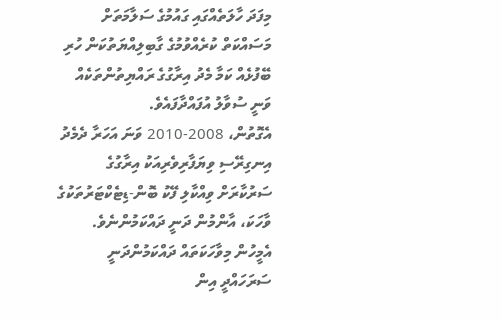މިފަދަ ހާލަތެއްގައި ގައުމުގެ ސަލާމަތަށް މަސައްކަތް ކުރެއްވުމުގެ ގާބިލިއްޔަތުކަން ހުރި ބޭފުޅެއް ކަމާ މެދު އިރާގުގެ ރައްޔިތުންތަކެއް ވަނީ ސުވާލު އުފައްދާފައެވެ.
އެގޮތުން، 2008-2010 ވަނަ އަހަރާ ދެމެދު އިނގިރޭސި ވިޔަފާރިވެރިއަކު އިރާގުގެ ސަރުކާރަށް ވިއްކާލި ފޭކު ބޮން-ޑިޓެކްޓަރުތަކުގެ ވާހަކަ، އާންމުން ދަނީ ދައްކަމުންނެވެ. އެމީހުން މިވާހަކަތައް ދައްކަމުންދަނީ ސަރަހައްދީ އިން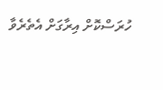ހުރަސްކޮށް އިރާގަށް އެތެރެވާ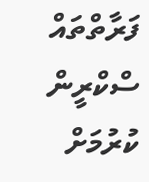ފަރާތްތައް ސްކްރީން ކުރުމަށް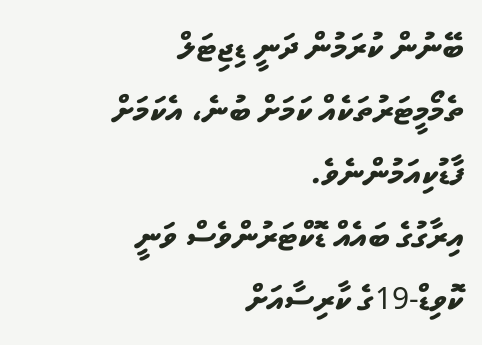ބޭނުން ކުރަމުން ދަނީ ޑިޖިޓަލް ތެމޯމީޓަރުތަކެއް ކަމަށް ބުނެ، އެކަމަށް ފާޑުކިއަމުންނެވެ.
އިރާގުގެ ބައެއް ޑޮކްޓަރުންވެސް ވަނީ ކޮވިޑް-19ގެ ކާރިސާއަށް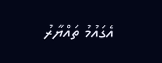އެގައުމު ތައްޔާރު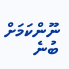ނޫންކަމަށް ބުނެ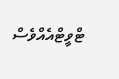ޓްވީޓްއެއްވެސް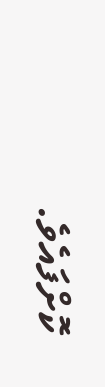ކޮށްފައެވެ.